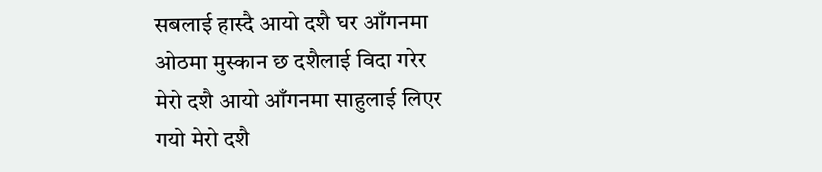सबलाई हास्दै आयो दशै घर आँगनमा
ओठमा मुस्कान छ दशैलाई विदा गरेर
मेरो दशै आयो आँगनमा साहुलाई लिएर
गयो मेरो दशै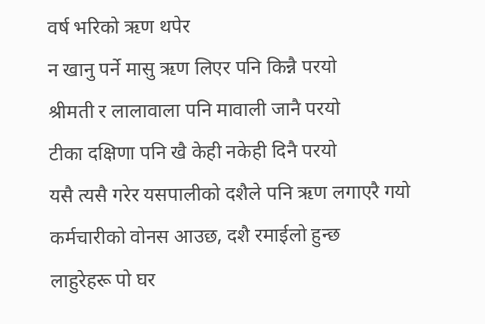वर्ष भरिको ऋण थपेर
न खानु पर्ने मासु ऋण लिएर पनि किन्नै परयो
श्रीमती र लालावाला पनि मावाली जानै परयो
टीका दक्षिणा पनि खै केही नकेही दिनै परयो
यसै त्यसै गरेर यसपालीको दशैले पनि ऋण लगाएरै गयो
कर्मचारीको वोनस आउछ, दशै रमाईलो हुन्छ
लाहुरेहरू पो घर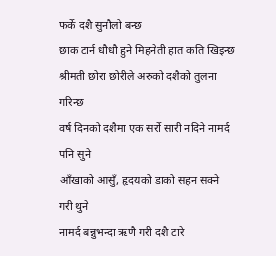फर्के दशै सुनौलो बन्छ
छाक टार्न धौधौ हुने मिहनेती हात कति खिइन्छ
श्रीमती छोरा छोरीले अरुको दशैको तुलना गरिन्छ
वर्ष दिनको दशैमा एक सर्रो सारी नदिने नामर्द पनि सुने
आँखाको आसुँ, हृदयको डाको सहन सक्ने गरी थुने
नामर्द बन्नुभन्दा ऋणै गरी दशै टारे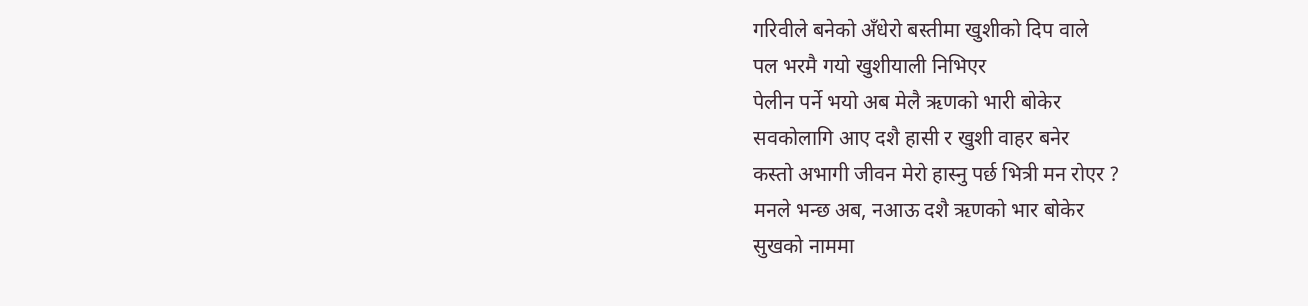गरिवीले बनेको अँधेरो बस्तीमा खुशीको दिप वाले
पल भरमै गयो खुशीयाली निभिएर
पेलीन पर्ने भयो अब मेलै ऋणको भारी बोकेर
सवकोलागि आए दशै हासी र खुशी वाहर बनेर
कस्तो अभागी जीवन मेरो हास्नु पर्छ भित्री मन रोएर ?
मनले भन्छ अब, नआऊ दशै ऋणको भार बोकेर
सुखको नाममा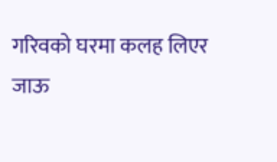गरिवको घरमा कलह लिएर
जाऊ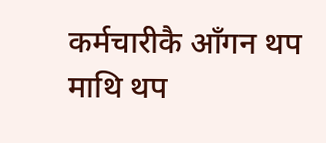कर्मचारीकै आँगन थप माथि थप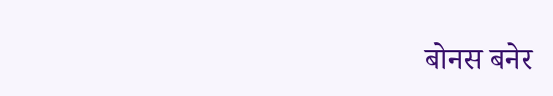बोनस बनेर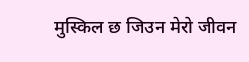मुस्किल छ जिउन मेरो जीवन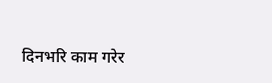दिनभरि काम गरेर